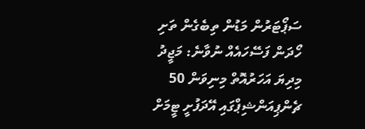ސަޕޯޓަރުން މަޑުން ތިބެގެން ތަށި ހޯދަން ފަސޭހައެއް ނުވާނެ: މަޖީދު
މިދިޔަ އަހަރުއޮތް މިނިވަން 50 ޗެންޕިއަންޝިޕްގައި އޭދަފުށީ ޓީމަށް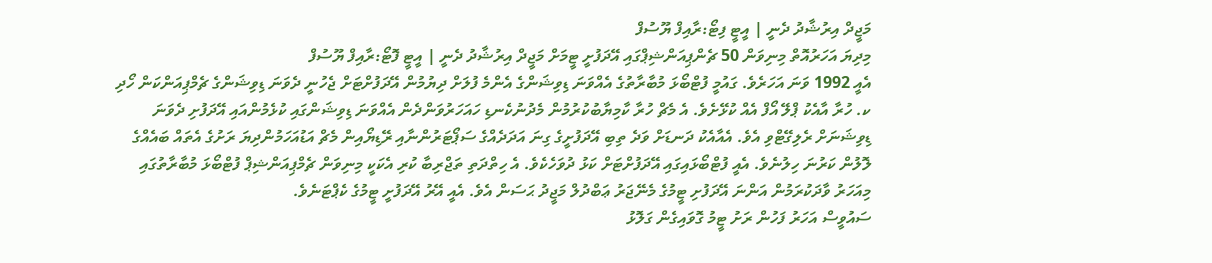މަޖީދް އިރުޝާދު ދެނީ | އީޓީ ފިޓޯ:ރާއިފް ޔޫސުފް
މިދިޔަ އަހަރުއޮތް މިނިވަން 50 ޗެންޕިއަންޝިޕްގައި އޭދަފުށީ ޓީމަށް މަޖީދް އިރުޝާދު ދެނީ | އީޓީ ފޮޓޯ:ރާއިފް ޔޫސުފް
އެއީ 1992 ވަނަ އަހަރެވެ. ގައުމީ ފުޓްބޯޅަ މުބާރާތުގެ އެއްވަނަ ޑިވިޝަންގެ އެންމެ ފުލަށް ދިޔުމުން އޭދަފުށްޓަށް ޖެހުނީ ދެވަނަ ޑިވިޝަންގެ ޗެމްޕިއަންކަން ހޯދި ކ. ހުރާ އާއެކު ޕްލޭ އޯފް އެއް ކުޅޭށެވެ. އެ މެޗް ހުރާ ކާމިޔާބުކުރުމުން މެދުނުކެނޑި ހައަހަރުވަންދެން އެއްވަނަ ޑިވިޝަންގައި ކުޅެމުންއައި އޭދަފުށި ދެވަނަ ޑިވިޝަނަށް ރެލިގޭޓްވި އެވެ. އެއާއެކު ދަނޑަށް ވަދެ ތިބި އޭދަފުށީގެ ގިނަ އަދަދެއްގެ ސަޕޯޓަރުންނާއި ރޭޑިޔޯއިން މެޗް އަޑުއަހަމުންދިޔަ ރަށުގެ އެތައް ބައެއްގެ ލޮލުން ކަރުނަ ހިލުނެވެ. އެއީ ފުޓްބޯޅައިގައި އޭދަފުށްޓަށް ކަޅު ދުވަހެކެވެ. އެ ހިތްދަތި ތަޖްރިބާ ކުރި އެކަކީ މިނިވަން ޗެމްޕިއަންޝިޕް ފުޓްބޯޅަ މުބާރާތުގައި މިއަހަރު ވާދަކުރަމުން އަންނަ އޭދަފުށި ޓީމުގެ މެނޭޖަރު ޢަބްދުލް މަޖީދު ޙަސަން އެވެ. އެއީ އޭރު އޭދަފުށީ ޓީމުގެ ކެޕްޓަނެވެ.
ސައުވީސް އަހަރު ފަހުން ރަށު ޓީމު ގޮވައިގެން ގަލޮޅު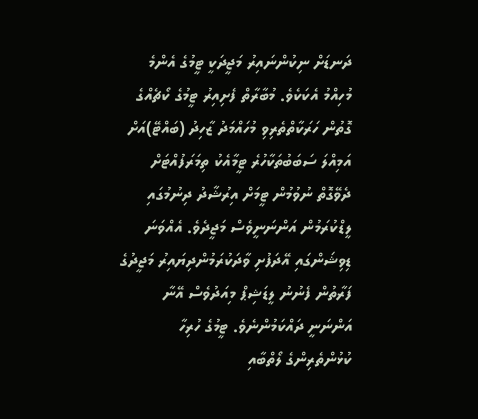ދަނޑަށް ނިކުންނައިރު މަޖީދަކީ ޓީމުގެ އެންމެ މުހިއްމު އެކަކެވެ. މުބާރާތް ފެށިއިރު ޓީމުގެ ކޯޗެއްގެ ގޮތުން ހަރަކާތްތެރިވި މުހައްމަދު ޒާހިދު (ބައްޓޭ)އަށް އަމިއްލަ ސަބަބުތަކާހުރެ ޓީމާއެކު ތިމަރަފުއްޓަށް ދެވޭގޮތް ނުވުމުން ޓީމަށް އިރުޝާދު ދިނުމުގައި ލީޑްކުރަމުން އަންނަނީވެސް މަޖީދެވެ. އެއްވަނަ ޑިވިޝަންގައި އޭދަފުށި ވާދަކުރަމުންދިޔައިރު މަޖީދުގެ ފަރާތުން ފެނުނު ލީޑަޝިޕް މިއަދުވެސް އޭނާ އަންނަނީ ދައްކަމުންނެވެ. ޓީމުގެ ހުރިހާ ކުޅުންތެރިންގެ ލޯތްބާއި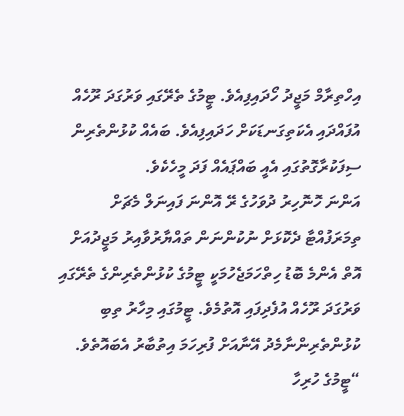އިހްތިރާމް މަޖީދު ހޯދައިފިއެވެ. ޓީމުގެ ތެރޭގައި ވަރުގަދަ ރޫހެއް އުފައްދައި އެކަތިގަނޑަކަށް ހަދައިފިއެވެ. ބައެއް ކުޅުންތެރިން ސިފަކުރާގޮތުގައި އެއީ ބައްޕައެއް ފަދަ މީހެކެވެ.
އަންނަ ހޮނޮހިރު ދުވަހުގެ ރޭ އޮންނަ ފައިނަލް މެޗަށް ތިމަރަފުއްޓާ ދެކޮޅަށް ނުކުންނަން ތައްޔާރުވާއިރު މަޖީދުއަށް އޮތް އެންމެ ބޮޑު ހިތްހަމަޖެހުމަކީ ޓީމުގެ ކުޅުންތެރިންގެ ތެރޭގައި ވަރުގަދަ ރޫހެއް އުފެދިފައި އޮތުމެވެ. ޓީމުގައި މިހާރު ތިބި ކުޅުންތެރިންނާމެދު އޭނާއަށް ފުރިހަމަ އިތުބާރު އެބައޮތެވެ.
“ޓީމުގެ ހުރިހާ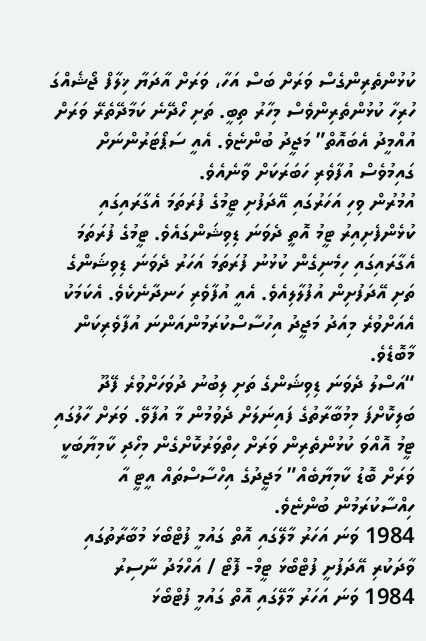ކުޅުންތެރިންގެސް ވަރަށް ބަސް އަހާ، ވަރަށް އާދަޔާ ޚިލާފް ޖޯޝެއްގަ ހުރިހާ ކުޅުންތެރިންވެސް މިހާރު ތިބީ. ތަށި ހޯދޭނެ ކަމާދޭތެރޭ ވަރަށް އުއްމީދު އެބައޮތް” މަޖީދު ބުންޏެވެ. އެއީ ސަޕޯޓަރުންނަށް ގައިމުވެސް އުފާވެރި ހަބަރަކަށް ވާނެއެވެ.
އުމުރުން ވިހި އަހަރުގައި އޭދަފުށި ޓީމުގެ ފުރަތަމަ އެގާރައިގައި ކުޅެންފެށިއިރު ޓީމު އޮތީ ދެވަނަ ޑިވިޝަންގައެވެ. ޓީމުގެ ފުރަތަމަ އެގާރައިގައި ހިމެނިގެން ކުޅުނު ފުރަތަމަ އަހަރު ދެވަނަ ޑިވިޝަންގެ ތަށި އޭދަފުށިން އުފުލާލިއެވެ. އެއީ އުފާވެރި ހަނދާނެކެވެ. އެކަމަކު އެއަށްވުރެ މިއަދު މަޖީދު އިހުސާސްކުރަމުންއަންނަ އުފާވެރިކަން މާބޮޑެވެ.
“އަސްލު ދެވަނަ ޑިވިޝަންގެ ތަށި ލިބުނު ދުވަހަށްވުރެ ފޭދޫ ބަލިކޮށްފަ މިމުބާރާތުގެ ފައިނަލަށް ދެވުމުން މާ އުފާވޭ. ވަރަށް ހާލުގައި ޓީމު އޮއްވަ ކުޅުންތެރިން ވަރަށް ހިތްވަރުކޮށްގެން މިހޯދި ކާމިޔާބަކީ ވަރަށް ބޮޑު ކާމިޔާބެއް” މަޖީދުގެ އިހްސާސްތައް އީޓީ އާ ހިއްސާކުރަމުން ބުންޏެވެ.
1984 ވަނަ އަހަރު މާލޭގައި އޮތް ގައުމީ ފުޓްބޯޅަ މުބާރާތުގައި ވާދަކުރި އޭދަފުށީ ފުޓްބޯޅަ ޓީމް- ފޮޓޯ / އަހްމަދު ނާސިރު
1984 ވަނަ އަހަރު މާލޭގައި އޮތް ގައުމީ ފުޓްބޯޅަ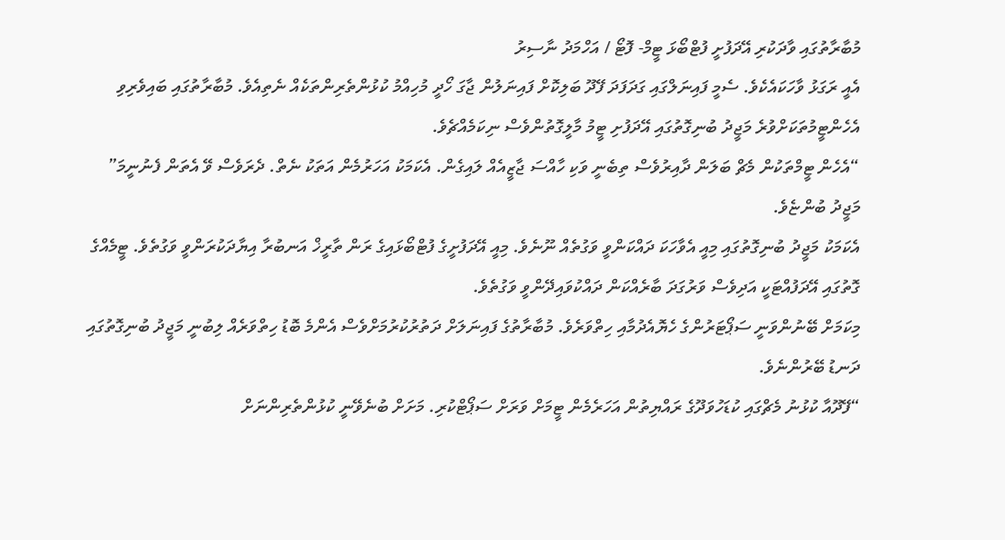މުބާރާތުގައި ވާދަކުރި އޭދަފުށީ ފުޓްބޯޅަ ޓީމް- ފޮޓޯ / އަހްމަދު ނާސިރު
އެއީ ރަގަޅު ވާހަކައެކެވެ. ސެމީ ފައިނަލްގައި ގަދަފަދަ ފޭދޫ ބަލިކޮށް ފައިނަލުން ޖާގަ ހޯދީ މުހިއްމު ކުޅުންތެރިންތަކެއް ނެތިއެވެ. މުބާރާތުގައި ބައިވެރިވި އެހެންޓީމުތަކަށްވުރެ މަޖީދު ބުނިގޮތުގައި އޭދަފުށި ޓީމު މާލީގޮތުންވެސް ނިކަމެއްޗެވެ.
“އެހެން ޓީމްތަކުން މެޗް ބަލަން ދާއިރުވެސް ތިބެނީ ވަކި ހާއްސަ ޖާޒީއެއް ލައިގެން. އެކަމަކު އަހަރުމެން އަތަކު ނެތް. ދެރަވެސް ވޭ އެތަން ފެނުނީމަ” މަޖީދު ބުންޏެވެ.
އެކަމަކު މަޖީދު ބުނިގޮތުގައި މިއީ އެވާހަކަ ދައްކަންވީ ވަގުތެއް ނޫނެވެ. މިއީ އޭދަފުށީގެ ފުޓްބޯޅައިގެ ރަން ތާރީޚް އަނބުރާ އިޔާދަކުރަންވީ ވަގުތެވެ. ޓީމެއްގެ ގޮތުގައި އޭދަފުއްޓަކީ އަދިވެސް ވަރުގަދަ ބާރެއްކަން ދައްކުވައިދޭންވީ ވަގުތެވެ.
މިކަމަށް ބޭނުންވަނީ ސަޕޯޓަރުންގެ ހެޔޮއެދުމާއި ހިތްވަރެވެ. މުބާރާތުގެ ފައިނަލަށް ދަތުރުކުރުމަށްވެސް އެންމެ ބޮޑު ހިތްވަރެއް ލިބުނީ މަޖީދު ބުނިގޮތުގައި ދަނޑު ބޭރުންނެވެ.
“ފޭދޫއާ ކުޅުނު މެޗްގައި ކުޑަހުވަދޫގެ ރައްޔިތުން އަހަރެމެން ޓީމަށް ވަރަށް ސަޕޯޓްކުރި. މަށަށް ބުނެވޭނީ ކުޅުންތެރިންނަށް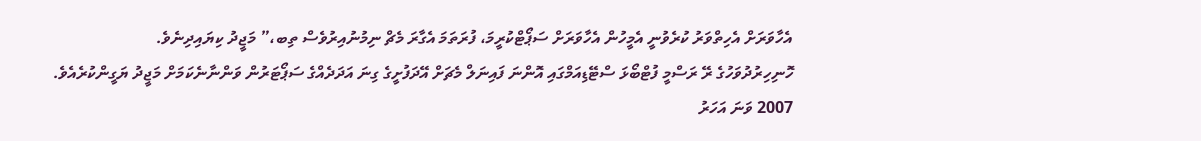އެހާވަރަށް އެހިތްވަރު ކުރެވުނީ އެމީހުން އެހާވަރަށް ސަޕޯޓްކުރީމަ، ފުރަތަމަ އެގާރަ މެޗް ނިމުނުއިރުވެސް ތިބ،” މަޖީދު ކިޔައިދިނެވެ.
ހޮނިހިރުދުވަހުގެ ރޭ ރަސްމީ ފުޓްބޯޅަ ސްޓޭޑިއަމްގައި އޮންނަ ފައިނަލް މެޗަށް އޭދަފުށީގެ ގިނަ އަދަދެއްގެ ސަޕޯޓަރުން ވަންނާނެކަމަށް މަޖީދު ޔަގީންކުރެއެވެ.
2007 ވަނަ އަހަރު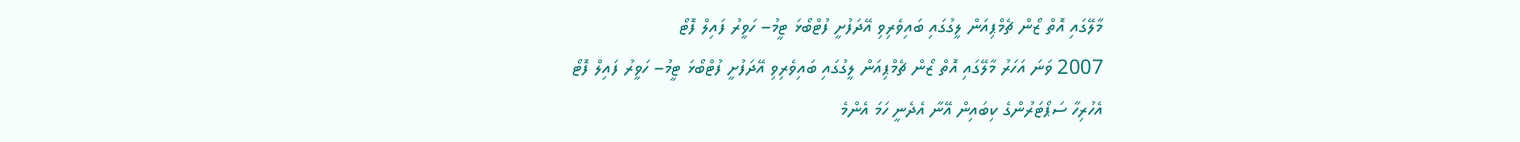މާލޭގައި އޮތް ޒޯން ޗެމްޕިއަން ލީގުގައި ބައިވެރިވި އޭދަފުށީ ފުޓްބޯޅަ ޓީމު– ހަވީރު ފައިލް ފޮޓޯ
2007 ވަނަ އަހަރު މާލޭގައި އޮތް ޒޯން ޗެމްޕިއަން ލީގުގައި ބައިވެރިވި އޭދަފުށީ ފުޓްބޯޅަ ޓީމު– ހަވީރު ފައިލް ފޮޓޯ
އެހުރިހާ ސަޕޯޓަރުންގެ ކިބައިން އޭނާ އެދެނީ ހަމަ އެންމެ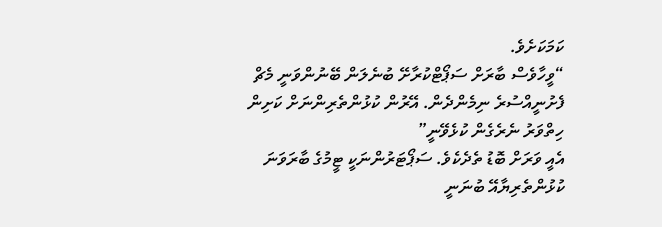ކަމަކަށެވެ.
“ވީހާވެސް ބާރަށް ސަޕޯޓްކުރާށޭ ބުނެލަން ބޭނުންވަނީ މެޗް ފެށުނީއްސުރެ ނިމެންދެން. އޭރުން ކުޅުންތެރިންނަށް ކަށިން ހިތްވަރު ނެރެގެން ކުޅެވޭނީ”
އެއީ ވަރަށް ބޮޑު ތެދެކެވެ. ސަޕޯޓަރުންނަކީ ޓީމުގެ ބާރަވަނަ ކުޅުންތެރިޔާއޭ ބުނަނީ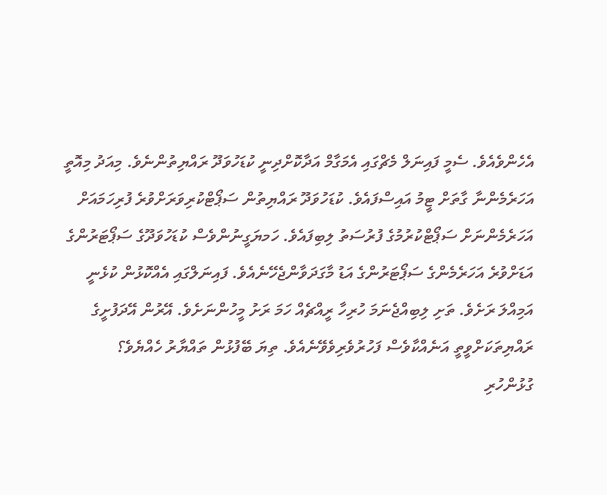އެހެންވެއެވެ. ސެމީ ފައިނަލް މެޗްގައި އެމަގާމް އަދާކޮށްދިނީ ކުޑަހުވަދޫ ރައްޔިތުންނެވެ. މިއަދު މިއޮތީ އަހަރެމެންނާ ގާތަށް ޓީމު އައިސްފައެވެ. ކުޑަހުވަދޫ ރައްޔިތުން ސަޕޯޓްކުރިވަރަށްވުރެ ފުރިހަމައަށް އަހަރެމެންނަށް ސަޕޯޓްކުރުމުގެ ފުރުސަތު ލިބިފައެވެ. ހަމޔަގީނުންވެސް ކުޑަހުވަދޫގެ ސަޕޯޓަރުންގެ އަޑަށްވުރެ އަހަރެމެންގެ ސަޕޯޓަރުންގެ އަޑު މާގަދަވާންޖެހޭނެއެވެ. ފައިނަލްގައި އެއްކޮޅުން ކުޅެނީ އަމިއްލަ ރަށެވެ. ތަށި ލިބިއްޖެނަމަ ހުރިހާ ރީއްޗެއް ހަމަ ރަށު މީހުންނަށެވެ. އޭރުން އޭދަފުށީގެ ރައްޔިތަކަށްވީތީ އަނެއްކާވެސް ފަހުރުވެރިވެވޭނެއެވެ. ތިޔަ ބޭފުޅުން ތައްޔާރު ހެއްޔެވެ؟
ގުޅުންހުރި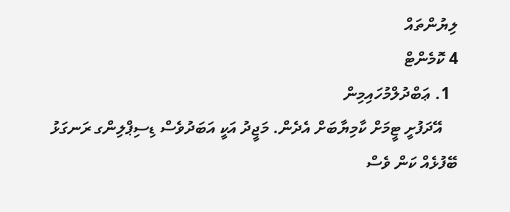ލިޔުންތައް
4 ކޮމެންޓް
  1. ޢަބްދުލްމުހައިމިން
    އޭދަފުށީ ޓީމަށް ކާމިޔާބަށް އެދެން. މަޖީދު އަކީ އަބަދުވެސް ޑިސިޕްލިންގ ރަނގަޅު ބޭފުޅެއް ކަން ވެސް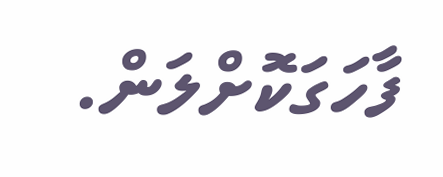ފާހަގަކޮށްލަން.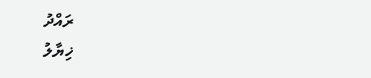ރައްދު
ޚިޔާލު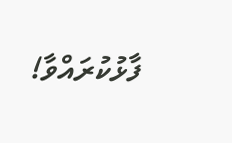ފާޅުކުރައްވާ!